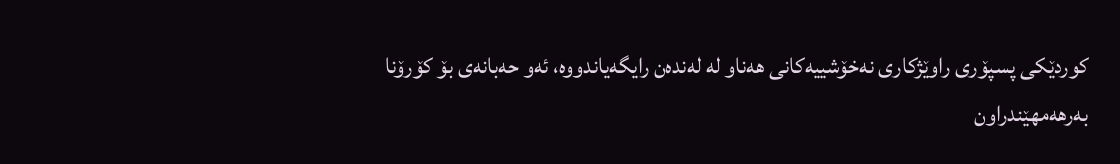کوردێکی پسپۆری راوێژکاری نەخۆشییەکانی ھەناو لە لەندەن رایگەیاندووە، ئەو حەبانەی بۆ کۆرۆنا بەرهەمهێندراون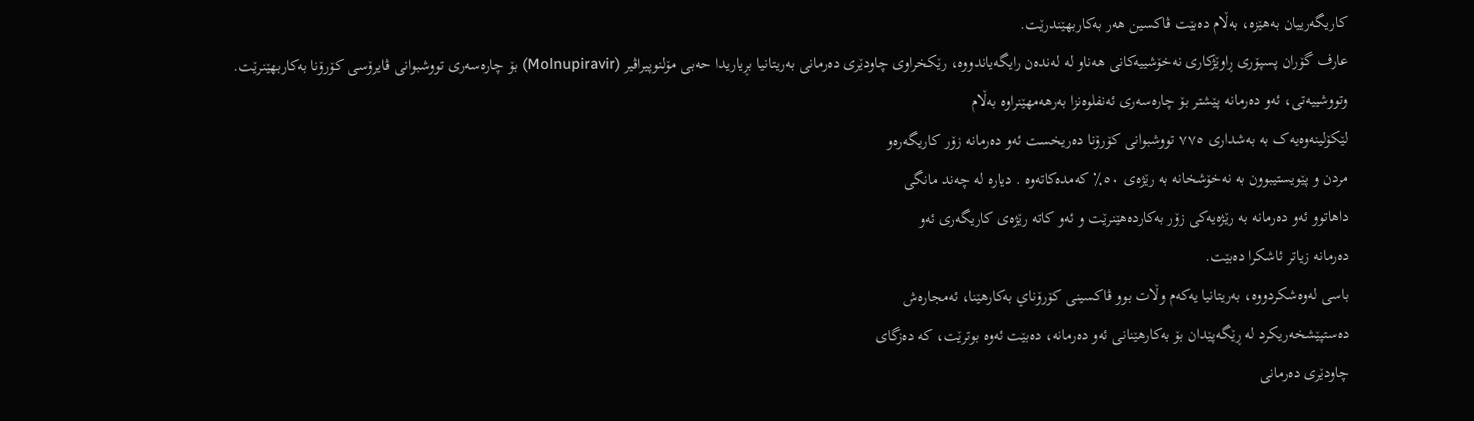کاریگەرییان بەهێزە، بەڵام دەبێت ڤاکسین هەر بەکاربهێندرێت.
عارف گۆران پسپۆری ڕاوێژکاری نەخۆشییەکانی ھەناو لە لەندەن رایگەیاندووە، رێکخراوی چاودێری دەرمانی بەریتانیا بڕیاریدا حەبی مۆلنوپیراڤیر (Molnupiravir) بۆ چارەسەری تووشبوانی ڤایرۆسی کۆرۆنا بەکاربھێنرێت.
وتووشییەتی، ئەو دەرمانە پێشتر بۆ چارەسەری ئەنفلوەنزا بەرھەمھێنراوە بەڵام
لێکۆلینەوەیەک بە بەشداری ٧٧٥ تووشبوانی کۆرۆنا دەریخست ئەو دەرمانە زۆر کاریگەرەو
مردن و پێویستیبوون بە نەخۆشخانە بە رێژەی ٥٠٪ کەمدەکاتەوە . دیارە لە چەند مانگی
داھاتوو ئەو دەرمانە بە رێژەیەکی زۆر بەکاردەھێنرێت و ئەو کاتە رێژەی کاریگەری ئەو
دەرمانە زیاتر ئاشکرا دەبێت.
باسی لەوەشکردووە، بەریتانیا یەکەم وڵات بوو ڤاکسینی کۆرۆناي بەكارهێنا، ئەمجارەش
دەستپێشخەریکرد لە ڕێگەپێدان بۆ بەکارھێنانی ئەو دەرمانە، دەبێت ئەوە بوترێت، کە دەزگای
چاودێری دەرمانی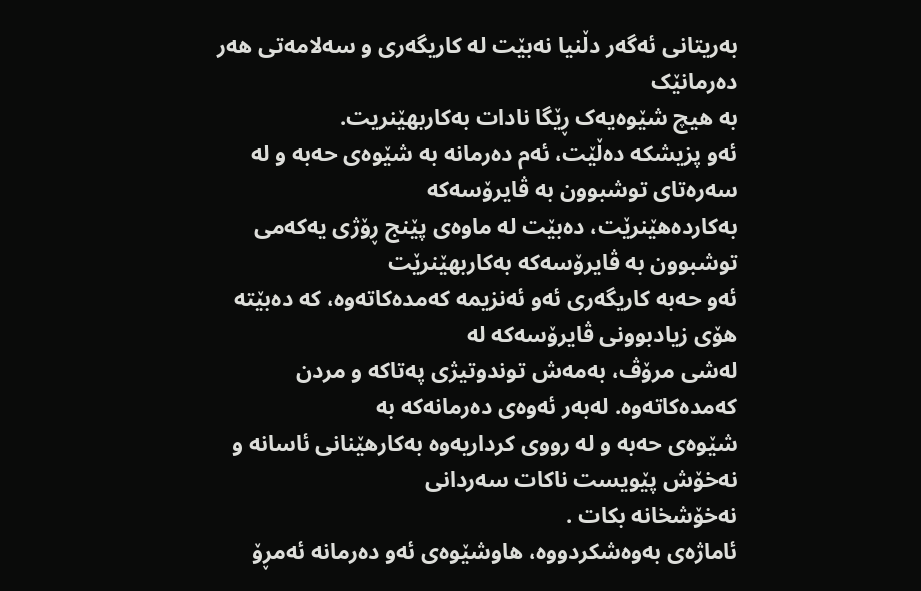بەریتانی ئەگەر دڵنیا نەبێت لە کاریگەری و سەلامەتی ھەر دەرمانێک
بە ھیچ شێوەیەک ڕێگا نادات بەکاربھێنريت.
ئەو پزیشکە دەڵێت، ئەم دەرمانە بە شێوەی حەبە و لە سەرەتای توشبوون بە ڤایرۆسەکە
بەکاردەھێنرێت، دەبێت لە ماوەی پێنج ڕۆژی یەکەمی توشبوون بە ڤایرۆسەکە بەکاربھێنرێت
ئەو حەبە کاریگەری ئەو ئەنزیمە کەمدەکاتەوە، کە دەبێتە ھۆی زیادبوونی ڤایرۆسەکە لە
لەشی مرۆڤ، بەمەش توندوتیژی پەتاکە و مردن کەمدەکاتەوە. لەبەر ئەوەی دەرمانەکە بە
شێوەی حەبە و لە رووی کرداریەوە بەکارھێنانی ئاسانە و نەخۆش پێویست ناكات سەردانی
نەخۆشخانە بکات .
ئاماژەی بەوەشکردووە، ھاوشێوەی ئەو دەرمانە ئەمڕۆ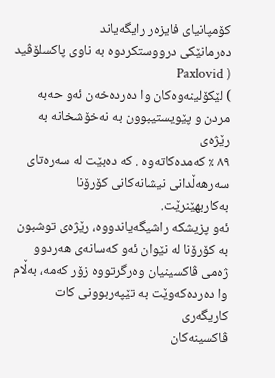کۆمپانیای فایزەر رایگەیاند
دەرمانێکی درووستکردوە بە ناوی پاکسلۆڤید ( Paxlovid
) لێکۆلینەوەکان وا دەردەخەن ئەو حەبە مردن و پێویستیبوون بە نەخۆشخانە بە رێژەی
٨٩ ٪ کەمدەکاتەوە . کە دەبێت لە سەرەتای سەرھەڵدانی نیشانەکانی کۆرۆنا بەکاربھێنرێت.
ئەو پزیشکە راشیگەیاندووە، رێژەی توشبون بە کۆرۆنا لە نێوان ئەو کەسانەی ھەردوو
ژەمی ڤاکسینیان وەرگرتووە زۆر کەمە، بەڵام وا دەردەکەوێت بە تێپەربوونی کات کاریگەری
ڤاکسینەکان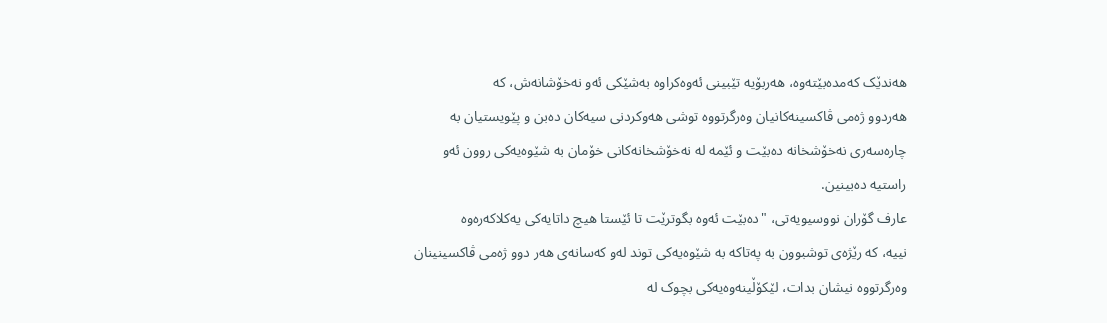ھەندێک کەمدەبێتەوە، ھەربۆیە تێبینی ئەوەکراوە بەشێکی ئەو نەخۆشانەش، کە
ھەردوو ژەمی ڤاکسینەکانیان وەرگرتووە توشی ھەوکردنی سیەکان دەبن و پێویستیان بە
چارەسەری نەخۆشخانە دەبێت و ئێمە لە نەخۆشخانەکانی خۆمان بە شێوەیەکی روون ئەو
راستیە دەبینین.
عارف گۆران نووسیویەتی، "دەبێت ئەوە بگوترێت تا ئێستا ھیچ داتایەکی یەکلاکەرەوە
نییە، کە رێژەی توشبوون بە پەتاکە بە شێوەیەکی توند لەو کەسانەی ھەر دوو ژەمی ڤاکسینینان
وەرگرتووە نیشان بدات، لێکۆڵینەوەیەکی بچوک لە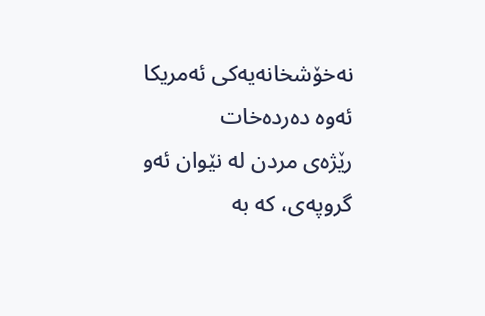نەخۆشخانەیەکی ئەمریکا ئەوە دەردەخات
رێژەی مردن لە نێوان ئەو گروپەی، کە بە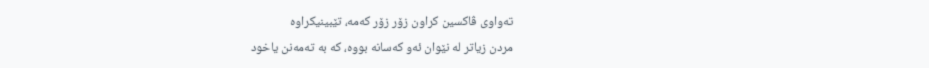تەواوی ڤاکسین کراون زۆر زۆر کەمە، تێبینیکراوە
مردن زیاتر لە نێوان ئەو کەسانە بووە، کە بە تەمەنن یاخود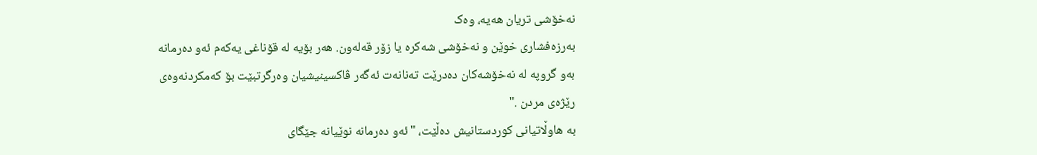نەخۆشی تریان ھەیە، وەک
بەرزەفشاری خوێن و نەخۆشی شەکرە یا زۆر قەلەون. ھەر بۆیە لە قۆناغی یەکەم ئەو دەرمانە
بەو گروپە لە نەخۆشەکان دەدرێت تەنانەت ئەگەر ڤاکسینیشیان وەرگرتبێت بۆ کەمکردنەوەی
رێژەی مردن ."
بە هاوڵاتیانی کوردستانیش دەڵێت، "ئەو دەرمانە نوێیانە جێگای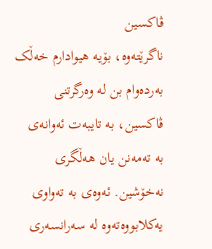ڤاکسین
ناگرێتەوە، بۆیە ھیوادارم خەڵک بەردەوام بن لە وەرگرتنی ڤاکسین، بە تایبەت ئەوانەی
بە تەمەنن یان ھەڵگری نەخۆشین. ئەوەی بە تەواوی یەکلابووەتەوە لە سەرانسەری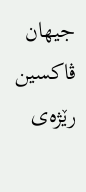جیھان ڤاکسین
رێژەی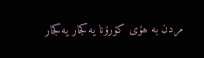مردن بە ھۆی کۆرۆنا یەکجار یەکجار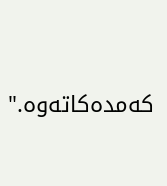کەمدەکاتەوە."